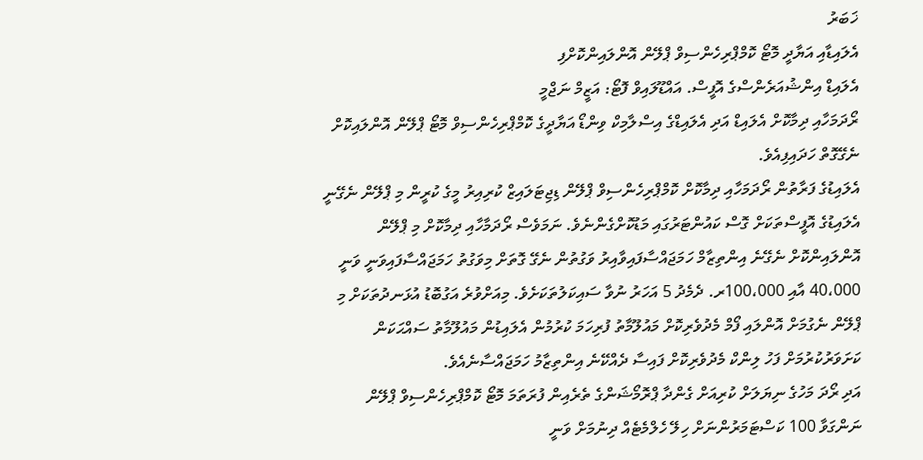ޚަބަރު
އެލައިޑާއި އަޔާދީ މޮޓޯ ކޮމްޕްރިހެންސިވް ޕްލޭން އޮންލައިންކޮށްފި
އެލައިޑް އިންޝުއަރެންސްގެ އޮފީސް. އައްޑޫލައިވް ފޮޓޯ: އަޒީމް ނަޖްމީ
ރޯދަމަހާއި ދިމާކޮށް އެލައިޑް އަދި އެލައިޑްގެ އިސްލާމިކް ވިންޑޯ އަޔާދީގެ ކޮމްޕްރިހެންސިވް މޮޓޯ ޕްލޭން އޮންލައިކޮށް ނެގޭގޮތް ހަދައިފިއެވެ.
އެލައިޑުގެ ފަރާތުން ރޯދަމަހާއި ދިމާކޮށް ކޮމްޕްރިހެންސިވް ޕްލޭން ޑިޖިޓަލައިޒް ކުރިއިރު މީގެ ކުރީން މި ޕްލޭން ނެގޭނީ އެލައިޑުގެ އޮފީސްތަކަށް ގޮސް ކައުންޓަރުގައި މަޑުކޮށްގެންނެވެ. ނަމަވެސް ރޯދަމާހާއި ދިމާކޮށް މި ޕްލޭން އޮންލައިންކޮށް ނެގޭނެ އިންތިޒާމް ހަމަޖައްސާފައިވާއިރު ވަގުތުން ނެގޭ ގޮތަށް މިވަގުތު ހަމަޖައްސާފައިވަނީ ވަނީ 40،000 އާއި 100،000ރ. ދެމެދު 5 އަހަރު ނުވާ ސައިކަލުތަކަށެވެ. މިއަށްވުރެ އަގުބޮޑު އުޅަނދުތަކަށް މި ޕްލޭން ނެގުމަށް އޮންލައި ފޯމް މެދުވެރިކޮށް މައުލޫމާތު ފުރިހަމަ ކުރުމުން އެލައިޑުން މައުލޫމާތު ސައްޙަކަން ކަށަވަރުކުރުމަށް ފަހު ލިންކް މެދުވެރިކޮށް ފައިސާ ދެއްކޭނެ އިންތިޒާމު ހަމަޖައްސާނެއެވެ.
އަދި ރޯދަ މަހުގެ ނިޔަލަށް ކުރިއަށް ގެންދާ ޕްރޮމޯޝަންގެ ތެރެއިން ފުރަތަމަ މޮޓޯ ކޮމްޕްރިހެންސިވް ޕްލޭން ނަންގަވާ 100 ކަސްޓަމަރުންނަށް ހިލޭ ހެލްމެޓެއް ދިނުމަށް ވަނީ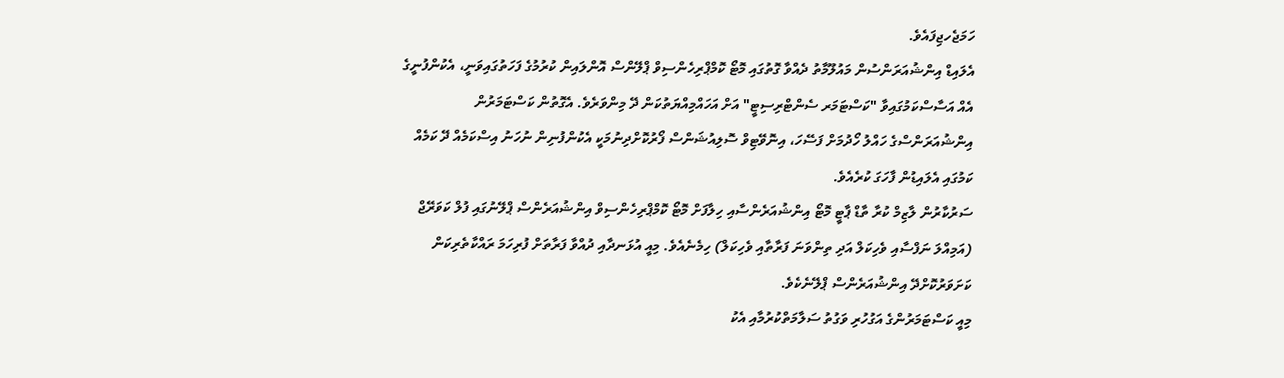ހަމަޖެހޖިފައެވެ.
އެލައިޑް އިންޝުއަރަންސުން މައުލޫމާތު ދެއްވާ ގޮތުގައި މޮޓޯ ކޮމްޕްރިހެންސިވް ޕްލޭންސް އޮންލައިން ކުރުމުގެ ފަހަތުގައިވަނީ، އެކުންފުނީގެ އެއް އަސާސްކަމުގައިވާ "ކަސްޓަމަރ ސެންޓްރިސިޓީ" އަށް އަހައްމިއްޔަތުކަން ދޭ މިންވަރެވެ. އެގޮތުން ކަސްޓަމަރުން އިންޝުއަރަންސްގެ ހައްލު ހޯދުމަށް ފަސޭހަ، އިނޮވޭޓިވް ސޮލިއުޝަންސް ފޯރުކޮށްދިނުމަކީ އެކުންފުނިން ނުހަނު އިސްކަމެއް ދޭ ކަމެއް ކަމުގައި އެލައިޑުން ފާހަގަ ކުރެއެވެ.
ސަރުކާރުން ލާޒިމް ކުރާ ތާޑް ޕާޓީ މޮޓޯ އިންޝުއަރެންސާއި ހިލާފަށް މޮޓޯ ކޮމްޕްރިހެންސިވް އިންޝުއަރެންސް ޕްލޭނުގައި ފުލް ކަވަރޭޖް (އަމިއްލަ ނަފްސާއި ވެހިކަލް އަދި ތިންވަނަ ފަރާތާއި ވެހިކަލް) ހިމެނެއެވެ. މިއީ އުޅަނދާއި ދުއްވާ ފަރާތަށް ފުރިހަމަ ރައްކާތެރިކަން ކަށަވަރުކޮށްދޭ އިންޝުއަރެންސް ޕްލޭނެކެވެ.
މިއީ ކަސްޓަމަރުންގެ އަގުހުރި ވަގުތު ސަލާމަތްކުރުމާއި އެކު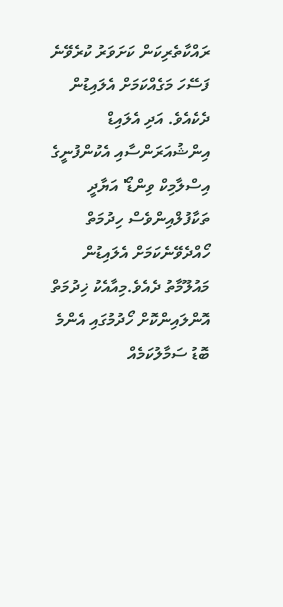ރައްކާތެރިކަން ކަށަވަރު ކުރެވޭނެ ފަސޭހަ މަގެއްކަމަށް އެލައިޑުން ދެކެއެވެ. އަދި އެލައިޑް އިންޝުއަރަންސާއި އެކުންފުނީގެ އިސްލާމިކް ވިންޑޯ' އަޔާދީ ތަކާފުލްއިންވެސް ހިދުމަތް ހޯއްދެވޭނެކަމަށް އެލައިޑުން މައުލޫމާތު ދެއެވެ.މިއާއެކު ޚިދުމަތް އޮންލައިންކޮށް ހޯދުމުގައި އެންމެ ބޮޑު ސަމާލުކަމެއް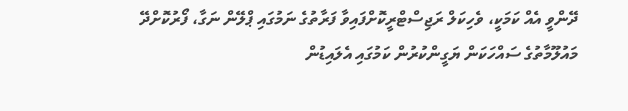ދޭންވީ އެއް ކަމަކީ، ވެހިކަލް ރަޖިސްޓްރީކޮށްފައިވާ ފަރާތުގެ ނަމުގައި ޕްލޭން ނަގާ، ފޯރުކޮށްދޭ މައުލޫމާތުގެ ސައްހަކަން ޔަގީންކުރުން ކަމުގައި އެލައިޑުން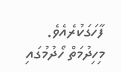ފާހަގަކުރެއެވެ.
މިހިދުމަތް ހޯދުމުގައި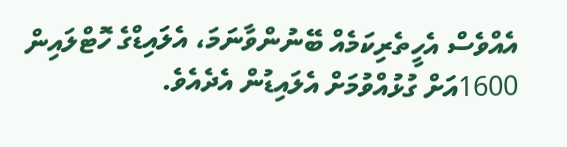އެއްވެސް އެހީތެރިކަމެއް ބޭނުންވާނަމަ، އެލައިޑްގެ ހޮޓްލައިން 1600އަށް ގުޅުއްވުމަށް އެލައިޑުން އެދެއެވެ.